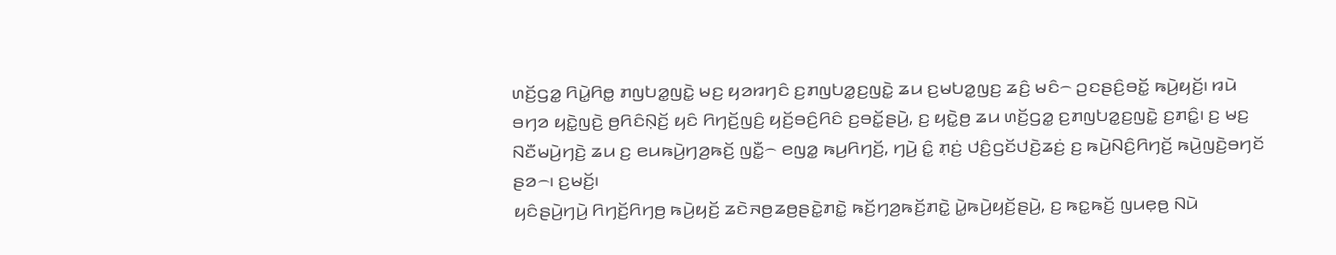ꤛꤢꤩ꤬ꤞꤤ꤭ ꤖꤣꤧ꤭ꤖꤥ꤭ ꤊꤜꤝꤤ꤭ꤜꤢꤧ꤭ ꤗꤢ꤬ ꤟꤤꤙꤚꤢꤨ ꤢ꤬ꤊꤜꤝꤤ꤭ꤢ꤬ꤜꤢꤧ꤭ ꤘꤣ ꤢ꤬ꤗꤝꤤ꤭ꤜꤢ꤬ ꤘꤢꤨ꤬ ꤗꤢꤨ꤮ ꤑꤢꤔꤢꤨ꤬ꤋꤢꤩ꤭ ꤒꤣꤧ꤬ꤟꤢꤩ꤬꤯ ꤙꤣꤧ ꤋꤚꤤ ꤟꤢꤧ꤭ꤜꤢꤧ꤬ ꤥ꤬ꤖꤢꤨꤡ꤫ꤢꤩ꤬ ꤟꤢꤨ ꤖꤚꤢꤩ꤬ꤜꤢꤨ꤬ ꤟꤢꤩ꤬ꤋꤢꤨ꤬ꤖꤢꤨ ꤢ꤬ꤋꤢꤩ꤭ꤔꤣꤧ꤬, ꤢ꤬ ꤟꤢꤧ꤭ꤥ꤬ ꤘꤣ ꤛꤢꤩ꤬ꤞꤤ꤭ ꤢ꤬ꤊꤜꤝꤤ꤭ꤢ꤬ꤜꤢꤧ꤭ ꤢ꤬ꤊꤢꤨ꤭꤯ ꤢ꤬ ꤗꤢ꤬ ꤡꤢꤪꤗꤣꤧ꤬ꤚꤢꤧ꤬ ꤘꤣ ꤢ꤬ ꤕꤣꤒꤣꤧ꤬ꤚꤤ꤬ꤒꤢꤩ꤬ ꤜꤢꤪ꤭꤮ ꤕꤜꤤ꤭ ꤒꤣ꤬ꤖꤚꤢꤩ꤬, ꤚꤣꤧ꤬ ꤢꤨ꤭ ꤊ꤫ꤢꤦ꤬ ꤓꤢꤨ꤬ꤞꤢꤩꤓꤢꤧ꤬ꤘꤢꤦ꤬ ꤢ꤬ ꤒꤣꤧ꤬ꤡꤢꤨ꤬ꤖꤚꤢꤩ꤬ ꤒꤣꤧ꤬ꤜꤢꤧ꤬ꤋꤚꤢꤩ ꤔꤤ꤮꤯ ꤢ꤬ꤗꤢꤩ꤬꤯
ꤟꤢꤨꤔꤣꤧ꤬ꤚꤣꤧ꤬ ꤖꤚꤢꤩ꤬ꤖꤚꤥ꤬ ꤒꤣꤧ꤬ꤟꤢꤩ꤬ ꤘꤢꤧꤏꤥ꤬ꤘꤥ꤬ꤔꤢꤧ꤭ꤊꤢꤧ꤭ ꤒꤢꤩ꤬ꤚꤤ꤬ꤒꤢꤩ꤬ꤊꤢꤧ꤭ ꤣꤧ꤭ꤒꤣꤧ꤬ꤟꤢꤩ꤬ꤔꤣꤧ꤬, ꤢ꤬ ꤒꤢ꤭ꤒꤢꤩ꤬ ꤜꤣꤕ꤫ꤥ꤬ ꤡꤣꤧ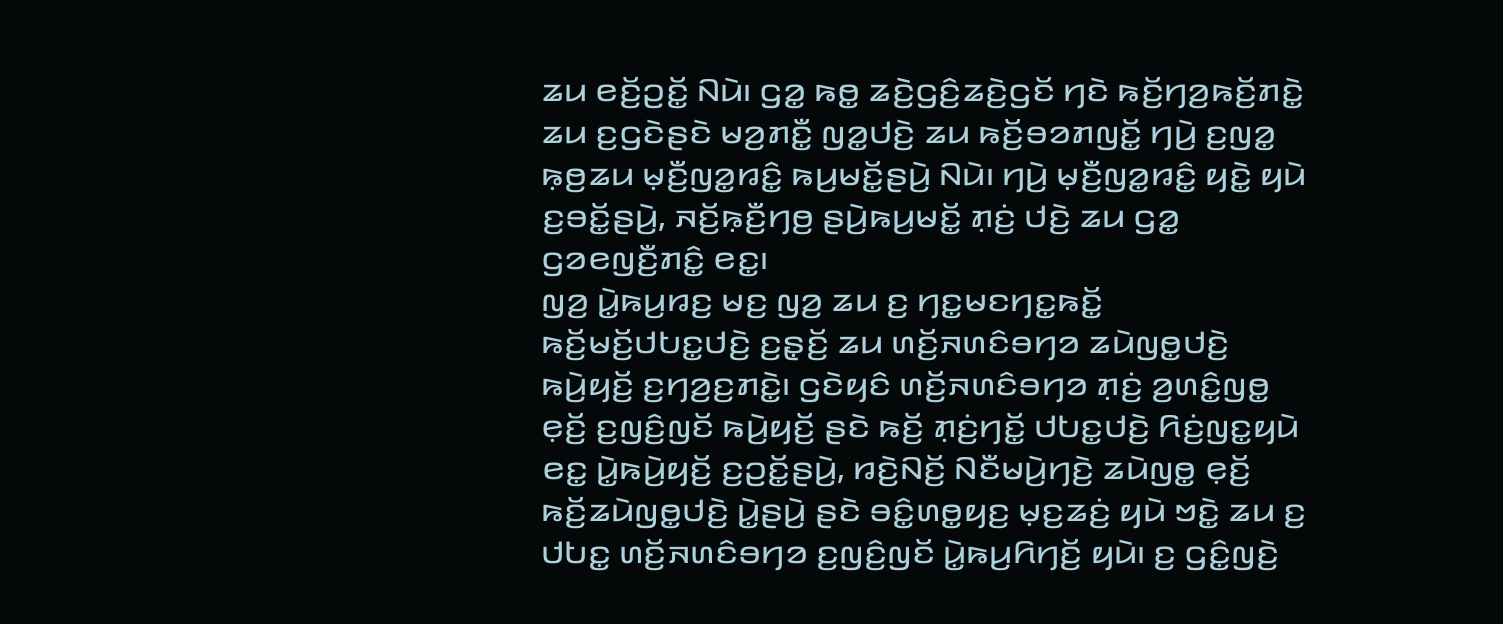ꤘꤣ ꤕꤢꤩ꤬ꤑꤢꤩ꤭ ꤡꤣꤧ꤯ ꤞꤤ꤭ ꤒꤥ꤭ ꤘꤢꤧ꤬ꤞꤢꤨ꤬ꤘꤢꤧ꤬ꤞꤢꤩ ꤚꤢꤧ ꤒꤢꤩ꤬ꤚꤤ꤬ꤒꤢꤩ꤬ꤊꤢꤧ꤭ ꤘꤣ ꤢ꤬ꤞꤢꤧꤔꤢꤧ ꤗꤤ꤬ꤊꤢꤪ꤭ ꤜꤤ꤭ꤓꤢꤧ꤬ ꤘꤣ ꤒꤢꤩ꤬ꤋꤤꤊꤜꤢꤩ꤭ ꤚꤣꤧ꤬ ꤢ꤬ꤜꤤ꤭ ꤒ꤫ꤥ꤬ꤘꤣ ꤗ꤫ꤢꤪ꤬ꤜꤤ꤭ꤙꤢꤨ꤭ ꤒꤣ꤬ꤗꤢꤩ꤭ꤔꤣꤧ꤬ ꤡꤣꤧ꤯ ꤚꤣꤧ꤬ ꤗ꤫ꤢꤪ꤬ꤜꤤ꤭ꤙꤢꤨ꤭ ꤟꤢꤧ꤭ ꤟꤣꤧ ꤢ꤬ꤋꤢꤩ꤭ꤔꤣꤧ꤬, ꤏꤢꤩ꤬ꤒ꤫ꤢꤪ꤬ꤚꤥ꤬ ꤔꤣꤧ꤬ꤒꤣ꤬ꤗꤢꤩ꤭ ꤊ꤫ꤢꤦ꤬ ꤓꤢꤧ꤬ ꤘꤣ ꤞꤤ꤭ ꤞꤤꤕꤜꤢꤪ꤬ꤊꤢꤨ꤭ ꤕꤢ꤭꤯
ꤜꤤ꤬ ꤣꤧ꤭ꤒꤣ꤬ꤙꤢ꤬ ꤗꤢ꤬ ꤜꤤ꤬ ꤘꤣ ꤢ꤬ ꤚꤢ꤭ꤗꤢꤚꤢ꤭ꤒꤢꤩ꤭ ꤒꤢꤩ꤬ꤗꤢꤩ꤬ꤓꤝꤢ꤭ꤓꤢꤧ꤬ ꤢ꤬ꤔ꤫ꤢꤩ꤬ ꤘꤣ ꤛꤢꤩ꤬ꤏꤛꤢꤨꤋꤚꤤ ꤘꤣꤧꤜꤥ꤭ꤓꤢꤧ꤬ ꤒꤣꤧ꤬ꤟꤢꤩ꤬ ꤢ꤬ꤚꤤ꤬ꤢ꤬ꤊꤢꤧ꤭꤯ ꤞꤢꤧꤟꤢꤨ ꤛꤢꤩ꤬ꤏꤛꤢꤨꤋꤚꤤ ꤊ꤫ꤢꤦ꤬ ꤤ꤬ꤛꤢꤨ꤭ꤜꤥ꤭ ꤕ꤫ꤢꤩ꤬ ꤢ꤬ꤜꤢꤨ꤬ꤜꤢꤩ ꤒꤣꤧ꤬ꤟꤢꤩ꤬ ꤔꤢꤧ ꤒꤢꤩ꤬ ꤊ꤫ꤢꤦ꤬ꤚꤢꤩ꤭ ꤓꤝꤢ꤭ꤓꤢꤧ꤬ ꤖꤢꤦ꤬ꤜꤢ꤭ꤟꤣꤧ ꤕꤢ꤭ ꤣꤧ꤭ꤒꤣꤧ꤬ꤟꤢꤩ꤬ ꤢ꤬ꤑꤢꤩ꤭ꤔꤣꤧ꤬, ꤙꤢꤧ꤬ꤡꤢꤩ꤬ ꤡꤢꤪꤗꤣꤧ꤬ꤚꤢꤧ꤬ ꤘꤣꤧꤜꤥ꤭ ꤕ꤫ꤢꤩ꤬ ꤒꤢꤩ꤬ꤘꤣꤧꤜꤥ꤭ꤓꤢꤧ꤬ ꤣꤧ꤭ꤔꤣꤧ꤬ ꤔꤢꤧ ꤋꤢꤨ꤭ꤛꤥ꤭ꤟꤢ꤬ ꤗ꤫ꤢ꤬ꤘꤢꤦ꤬ ꤟꤣꤧ ꤠꤢꤧ꤭ ꤘꤣ ꤢ꤬ ꤓꤝꤢ꤭ ꤛꤢꤩ꤬ꤏꤛꤢꤨꤋꤚꤤ ꤢ꤬ꤜꤢꤨ꤬ꤜꤢꤩ ꤣꤧ꤭ꤒꤣ꤬ꤖꤚꤢꤩ꤬ ꤟꤣꤧ꤯ ꤢ꤬ ꤞꤢꤨ꤭ꤜꤢꤧ꤬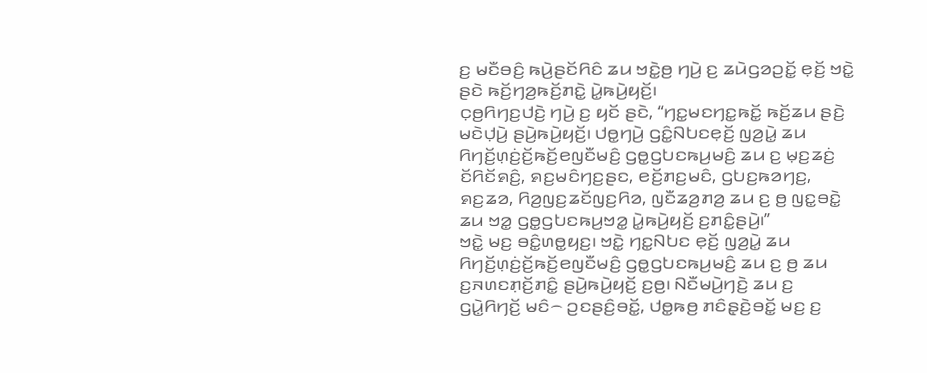ꤢ꤬ ꤗꤢꤪꤋꤢꤨ꤬ ꤒꤣꤧ꤬ꤔꤢꤩꤖꤢꤨ ꤘꤣ ꤠꤢꤧ꤭ꤥ꤬ ꤚꤣꤧ꤬ ꤢ꤬ ꤘꤣꤧꤞꤤꤑꤢꤩ꤭ ꤕ꤫ꤢꤩ꤬ ꤠꤢꤧ꤭ ꤔꤢꤧ ꤒꤢꤩ꤬ꤚꤤ꤬ꤒꤢꤩ꤬ꤊꤢꤧ꤭ ꤣꤧ꤭ꤒꤣꤧ꤬ꤟꤢꤩ꤬꤯
ꤍ꤫ꤥ꤬ꤖꤚꤢ꤬ꤓꤢꤧ꤬ ꤚꤣꤧ꤬ ꤢ꤬ ꤟꤢꤩ ꤔꤢꤧ, “ꤚꤢ꤭ꤗꤢꤚꤢ꤭ꤒꤢꤩ꤭ ꤒꤢꤩ꤬ꤘꤣ ꤔꤢꤧ꤬ ꤗꤢꤧꤓ꤫ꤣꤧ꤬ ꤔꤣꤧ꤬ꤒꤣꤧ꤬ꤟꤢꤩ꤬꤯ ꤓꤥ꤭ꤚꤣꤧ꤬ ꤞꤢꤨ꤭ꤡꤝꤢꤕ꤫ꤢꤩ꤬ ꤜꤤ꤬ꤣꤧ꤭ ꤘꤣ ꤖꤚꤢꤩ꤬ꤛ꤫ꤢꤦ꤬ꤢꤩ꤬ꤒꤢꤩ꤬ꤕꤜꤢꤪꤗꤢꤨ꤬ ꤞꤥ꤭ꤞꤝꤢꤒꤣ꤬ꤗꤢꤨ꤬ ꤘꤣ ꤢ꤬ ꤗ꤫ꤢ꤬ꤘꤢꤦ꤬ ꤢꤩꤖꤢꤩꤎꤢꤨ꤬, ꤎꤢ꤬ꤗꤢꤨꤚꤢ꤬ꤔꤢ, ꤕꤢꤩ꤬ꤊꤢ꤬ꤗꤢꤨ, ꤞꤝꤢ꤬ꤒꤤꤚꤢ꤬, ꤎꤢ꤬ꤘꤤ, ꤖꤤ꤬ꤜꤢ꤬ꤘꤢꤩꤜꤢ꤬ꤖꤤ, ꤜꤢꤪꤘꤤ꤬ꤊꤤ꤬ ꤘꤣ ꤢ꤬ ꤥ꤬ ꤜꤢ꤭ꤋꤢꤧ꤭ ꤘꤣ ꤠꤤ꤭ ꤞꤥ꤭ꤞꤝꤢꤒꤣ꤬ꤠꤤ꤭ ꤣꤧ꤭ꤒꤣꤧ꤬ꤟꤢꤩ꤬ ꤢ꤬ꤊꤢꤨ꤭ꤔꤣꤧ꤬꤯”
ꤠꤢꤧ꤭ ꤗꤢ꤬ ꤋꤢꤨ꤭ꤛꤥ꤭ꤟꤢ꤬꤯ ꤠꤢꤧ꤭ ꤚꤢ꤭ꤡꤝꤢ ꤕ꤫ꤢꤩ꤬ ꤜꤤ꤬ꤣꤧ꤭ ꤘꤣ ꤖꤚꤢꤩ꤬ꤛ꤫ꤢꤦ꤬ꤢꤩ꤬ꤒꤢꤩ꤬ꤕꤜꤢꤪꤗꤢꤨ꤬ ꤞꤥ꤭ꤞꤝꤢꤒꤣ꤬ꤗꤢꤨ꤬ ꤘꤣ ꤢ꤬ ꤥ꤬ ꤘꤣ ꤢ꤬ꤏꤛꤢꤊ꤫ꤢꤩ꤬ꤊꤢꤨ꤭ ꤔꤣꤧ꤬ꤒꤣꤧ꤬ꤟꤢꤩ꤬ ꤢ꤬ꤥ꤬꤯ ꤡꤢꤪꤗꤣꤧ꤬ꤚꤢꤧ꤬ ꤘꤣ ꤢ꤬ ꤞꤣꤧ꤭ꤖꤚꤢꤩ꤬ ꤗꤢꤨ꤮ ꤑꤢꤔꤢꤨ꤬ꤋꤢꤩ꤭, ꤓꤥ꤭ꤒꤥ꤬ ꤊꤢꤨꤔ꤫ꤢꤧ꤬ꤋꤢꤩ꤭ ꤗꤢ꤬ ꤢ꤬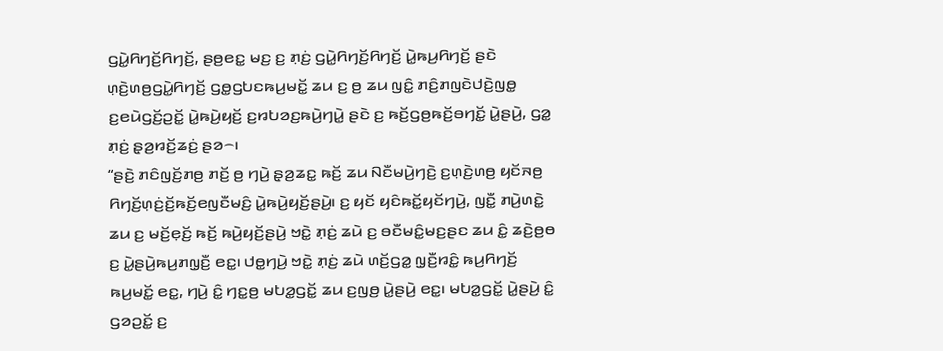ꤞꤣꤧ꤭ꤖꤚꤢꤩ꤬ꤖꤚꤢꤩ꤬, ꤔꤥ꤬ꤕꤢ꤭ ꤗꤢ꤬ ꤢ꤬ ꤊ꤫ꤢꤦ꤬ ꤞꤣꤧ꤭ꤖꤚꤢꤩ꤬ꤖꤚꤢꤩ꤬ ꤣꤧ꤭ꤒꤣ꤬ꤖꤚꤢꤩ꤬ ꤔꤢꤧ ꤛ꤫ꤢꤧ꤬ꤛꤥ꤬ꤞꤣꤧ꤭ꤖꤚꤢꤩ꤬ ꤞꤥ꤭ꤞꤝꤢꤒꤣ꤬ꤗꤢꤩ꤭ ꤘꤣ ꤢ꤬ ꤥ꤬ ꤘꤣ ꤜꤢꤨ꤭ ꤊꤢꤨ꤬ꤊꤜꤢꤧꤓꤢꤧ꤬ꤜꤥ꤭ ꤢ꤬ꤕꤣꤧꤞꤢꤩ꤬ꤑꤢꤩ꤭ ꤣꤧ꤭ꤒꤣꤧ꤬ꤟꤢꤩ꤬ ꤢ꤬ꤙꤝꤤꤢ꤬ꤒꤣꤧ꤬ꤚꤣꤧ꤭ ꤔꤢꤧ ꤢ꤬ ꤒꤢꤩ꤬ꤞꤥ꤬ꤒꤢꤩ꤬ꤋꤚꤢꤩ꤭ ꤣꤧ꤭ꤔꤣꤧ꤬, ꤞꤤ꤭ ꤊ꤫ꤢꤦ꤬ ꤔ꤫ꤤ꤬ꤙꤢꤩ꤬ꤘꤢꤦ꤬ ꤔꤤ꤮꤯
“ꤔꤢꤧ꤬ ꤊꤢꤨꤜꤢꤩ꤬ꤊꤥ꤬ ꤊꤢꤩ꤬ ꤥ꤬ ꤚꤣꤧ꤬ ꤔ꤫ꤤ꤬ꤘꤢ꤭ ꤒꤢꤩ꤬ ꤘꤣ ꤡꤢꤪꤗꤣꤧ꤬ꤚꤢꤧ꤬ ꤢ꤬ꤛ꤫ꤢꤧ꤬ꤛꤥ꤬ ꤟꤢꤩꤏꤥ꤬ ꤖꤚꤢꤩ꤬ꤛ꤫ꤢꤦ꤬ꤢꤩ꤬ꤒꤢꤩ꤬ꤕꤜꤢꤪꤗꤢꤨ꤬ ꤣꤧ꤭ꤒꤣꤧ꤬ꤟꤢꤩ꤬ꤔꤣꤧ꤬꤯ ꤢ꤬ ꤟꤢꤩ ꤟꤢꤨꤒꤢꤩ꤭ꤟꤢꤩꤚꤣꤧ꤬, ꤜꤢꤪ꤭ ꤊꤣꤧ꤬ꤛꤢꤧ꤭ ꤘꤣ ꤢ꤬ ꤗꤢꤩ꤬ꤕ꤫ꤢꤩ꤬ ꤒꤢꤩ꤬ ꤒꤣꤧ꤬ꤟꤢꤩ꤬ꤔꤣꤧ꤬ ꤠꤢꤧ꤭ ꤊ꤫ꤢꤦ꤬ ꤘꤣꤧ ꤢ꤬ ꤋꤢꤪꤗꤢꤨ꤭ꤗꤢ꤬ꤔꤢ ꤘꤣ ꤢꤨ꤭ ꤘꤢꤧ꤬ꤥ꤬ꤥ ꤢ꤬ ꤣꤧ꤭ꤔꤣꤧ꤬ꤒꤣ꤬ꤊꤜ꤫ꤢꤪ꤬ ꤕꤢ꤭꤯ ꤓꤥ꤭ꤚꤣꤧ꤬ ꤠꤢꤧ꤭ ꤊ꤫ꤢꤦ꤬ ꤘꤣꤧ ꤛꤢꤩ꤬ꤞꤤ꤭ ꤜ꤫ꤢꤪ꤬ꤙꤢꤨ꤭ ꤒꤣ꤬ꤖꤚꤢꤩ꤬ ꤒꤣ꤬ꤗꤢꤩ꤭ ꤕꤢ꤭, ꤚꤣꤧ꤬ ꤢꤨ꤭ ꤚꤢ꤭ꤥ꤬ ꤗꤝꤤ꤭ꤞꤢꤩ꤭ ꤘꤣ ꤢ꤬ꤜꤥ꤬ ꤣꤧ꤭ꤔꤣꤧ꤬ ꤕꤢ꤭꤯ ꤗꤝꤤ꤭ꤞꤢꤩ꤭ ꤣꤧ꤭ꤔꤣꤧ꤬ ꤢꤨ꤭ ꤞꤤꤑꤢꤩ꤭ ꤢ꤬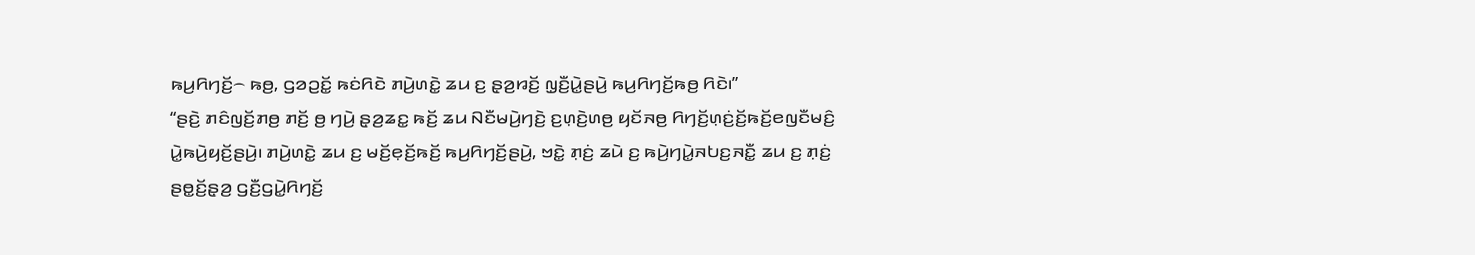ꤒꤣ꤬ꤖꤚꤢꤩ꤬꤮ ꤒꤥ꤬, ꤞꤤꤑꤢꤩ꤭ ꤒꤢꤦꤖꤢꤧ ꤊꤣꤧ꤬ꤛꤢꤧ꤭ ꤘꤣ ꤢ꤬ ꤔ꤫ꤤ꤬ꤙꤢꤩ꤬ ꤜ꤫ꤢꤪ꤬ꤣꤧ꤭ꤔꤣꤧ꤬ ꤒꤣ꤬ꤖꤚꤢꤩ꤬ꤒꤥ꤬ ꤖꤢꤧ꤯”
“ꤔꤢꤧ꤬ ꤊꤢꤨꤜꤢꤩ꤬ꤊꤥ꤬ ꤊꤢꤩ꤬ ꤥ꤬ ꤚꤣꤧ꤬ ꤔ꤫ꤤ꤬ꤘꤢ꤭ ꤒꤢꤩ꤬ ꤘꤣ ꤡꤢꤪꤗꤣꤧ꤬ꤚꤢꤧ꤬ ꤢ꤬ꤛ꤫ꤢꤧ꤬ꤛꤥ꤬ ꤟꤢꤩꤏꤥ꤬ ꤖꤚꤢꤩ꤬ꤛ꤫ꤢꤦ꤬ꤢꤩ꤬ꤒꤢꤩ꤬ꤕꤜꤢꤪꤗꤢꤨ꤬ ꤣꤧ꤭ꤒꤣꤧ꤬ꤟꤢꤩ꤬ꤔꤣꤧ꤬꤯ ꤊꤣꤧ꤬ꤛꤢꤧ꤭ ꤘꤣ ꤢ꤬ ꤗꤢꤩ꤬ꤕ꤫ꤢꤩ꤬ꤒꤢꤩ꤬ ꤒꤣ꤬ꤖꤚꤢꤩ꤬ꤔꤣꤧ꤬, ꤠꤢꤧ꤭ ꤊ꤫ꤢꤦ꤬ ꤘꤣꤧ ꤢ꤬ ꤒꤣꤧ꤬ꤚꤣꤧ꤭ꤏꤝꤢ꤬ꤏꤢꤪ꤭ ꤘꤣ ꤢ꤬ ꤊ꤫ꤢꤦ꤬ ꤔꤥ꤭ꤢꤩ꤬ꤔ꤫ꤤ꤬ ꤞꤢꤪ꤬ꤞꤣꤧ꤭ꤖꤚꤢꤩ꤬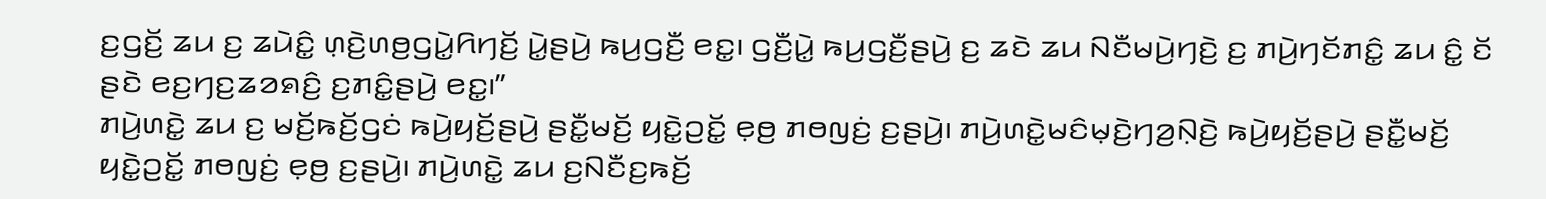ꤢ꤬ꤞꤢꤩ꤬ ꤘꤣ ꤢ꤬ ꤘꤣꤧꤢꤨ꤭ ꤛ꤫ꤢꤧ꤬ꤛꤥ꤬ꤞꤣꤧ꤭ꤖꤚꤢꤩ꤬ ꤣꤧ꤭ꤔꤣꤧ꤬ ꤒꤣ꤬ꤞꤢꤪ꤬ ꤕꤢ꤭꤯ ꤞꤢꤪ꤬ꤣꤧ꤭ ꤒꤣ꤬ꤞꤢꤪ꤬ꤔꤣꤧ꤬ ꤢ꤬ ꤘꤢꤧ ꤘꤣ ꤡꤢꤪꤗꤣꤧ꤬ꤚꤢꤧ꤬ ꤢ꤬ ꤊꤣꤧ꤬ꤚꤢꤩꤊꤢꤨ꤭ ꤘꤣ ꤢꤨ꤭ ꤢꤩ ꤔꤢꤧ ꤕꤢ꤬ꤚꤢ꤬ꤘꤤꤎꤢꤨ꤬ ꤢ꤬ꤊꤢꤨ꤭ꤔꤣꤧ꤬ ꤕꤢ꤭꤯”
ꤊꤣꤧ꤬ꤛꤢꤧ꤭ ꤘꤣ ꤢ꤬ ꤗꤢꤩ꤬ꤒꤢꤩ꤬ꤞꤢꤦ ꤒꤣꤧ꤬ꤟꤢꤩ꤬ꤔꤣꤧ꤬ ꤔꤢꤪ꤭ꤗꤢꤩ꤬ ꤟꤢꤧ꤭ꤑꤢꤩ꤭ ꤕ꤫ꤥ꤬ ꤊꤥꤜꤢꤦ꤬ ꤢ꤬ꤔꤣꤧ꤬꤯ ꤊꤣꤧ꤬ꤛꤢꤧ꤭ꤗꤢꤨꤗ꤫ꤢꤧ꤬ꤚꤤ꤬ꤡ꤫ꤢꤧ꤬ ꤒꤣꤧ꤬ꤟꤢꤩ꤬ꤔꤣꤧ꤬ ꤔꤢꤪ꤭ꤗꤢꤩ꤬ ꤟꤢꤧ꤭ꤑꤢꤩ꤭ ꤊꤥꤜꤢꤦ꤬ ꤕ꤫ꤥ꤬ ꤢ꤬ꤔꤣꤧ꤬꤯ ꤊꤣꤧ꤬ꤛꤢꤧ꤭ ꤘꤣ ꤢ꤬ꤡꤢꤪꤢ꤬ꤒꤢꤩ꤬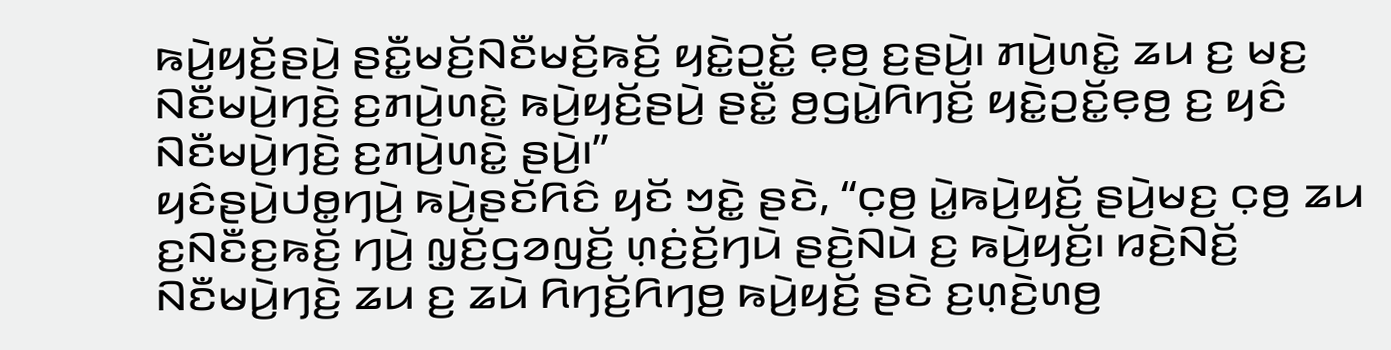ꤒꤣꤧ꤬ꤟꤢꤩ꤬ꤔꤣꤧ꤬ ꤔꤢꤪ꤭ꤗꤢꤩ꤬ꤡꤢꤪꤗꤢꤩ꤬ꤒꤢꤩ꤬ ꤟꤢꤧ꤭ꤑꤢꤩ꤭ ꤕ꤫ꤥ꤬ ꤢ꤬ꤔꤣꤧ꤬꤯ ꤊꤣꤧ꤬ꤛꤢꤧ꤭ ꤘꤣ ꤢ꤬ ꤗꤢ꤬ ꤡꤢꤪꤗꤣꤧ꤬ꤚꤢꤧ꤬ ꤢ꤬ꤊꤣꤧ꤬ꤛꤢꤧ꤭ ꤒꤣꤧ꤬ꤟꤢꤩ꤬ꤔꤣꤧ꤬ ꤔꤢꤪ꤭ ꤥ꤬ꤞꤣꤧ꤭ꤖꤚꤢꤩ꤬ ꤟꤢꤧ꤭ꤑꤢꤩ꤭ꤕ꤫ꤥ꤬ ꤢ꤬ ꤟꤢꤨ ꤡꤢꤪꤗꤣꤧ꤬ꤚꤢꤧ꤬ ꤢ꤬ꤊꤣꤧ꤬ꤛꤢꤧ꤭ ꤔꤣꤧ꤬꤯”
ꤟꤢꤨꤔꤣꤧ꤬ꤓꤥ꤭ꤚꤣꤧ꤬ ꤒꤣꤧ꤬ꤔꤢꤩꤖꤢꤨ ꤟꤢꤩ ꤠꤢꤧ꤭ ꤔꤢꤧ, “ꤍ꤫ꤥ꤬ ꤣꤧ꤭ꤒꤣꤧ꤬ꤟꤢꤩ꤬ ꤔꤣꤧ꤬ꤗꤢ꤬ ꤍ꤫ꤥ꤬ ꤘꤣ ꤢ꤬ꤡꤢꤪꤢ꤬ꤒꤢꤩ꤬ ꤚꤣꤧ꤬ ꤜ꤫ꤢꤩ꤬ꤞꤤꤜꤢꤩ꤬ ꤛ꤫ꤢꤦ꤬ꤢꤩ꤬ꤚꤣꤧ ꤔꤢꤧ꤬ꤡꤣꤧ ꤢ꤬ ꤒꤣꤧ꤬ꤟꤢꤩ꤬꤯ ꤙꤢꤧ꤬ꤡꤢꤩ꤬ ꤡꤢꤪꤗꤣꤧ꤬ꤚꤢꤧ꤬ ꤘꤣ ꤢ꤬ ꤘꤣꤧ ꤖꤚꤢꤩ꤬ꤖꤚꤥ꤬ ꤒꤣꤧ꤬ꤟꤢꤩ꤬ ꤔꤢꤧ ꤢ꤬ꤛ꤫ꤢꤧ꤬ꤛꤥ꤬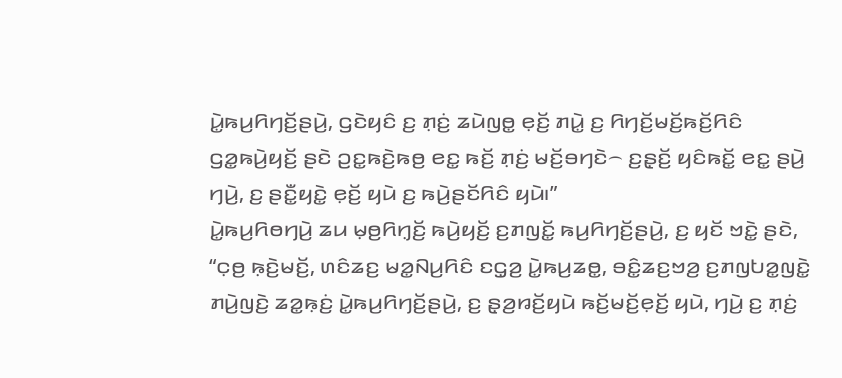ꤣꤧ꤭ꤒꤣ꤬ꤖꤚꤢꤩ꤬ꤔꤣꤧ꤬, ꤞꤢꤧꤟꤢꤨ ꤢ꤬ ꤊ꤫ꤢꤦ꤬ ꤘꤣꤧꤜꤥ꤭ ꤕ꤫ꤢꤩ꤬ ꤊꤣꤧ꤭ ꤢ꤬ ꤖꤚꤢꤩ꤬ꤗꤢꤩ꤬ꤒꤢꤩ꤬ꤖꤢꤨ ꤞꤤ꤭ꤒꤣꤧ꤬ꤟꤢꤩ꤬ ꤔꤢꤧ ꤑꤢ꤭ꤒꤢꤧ꤬ꤒꤥ꤬ ꤕꤢ꤭ ꤒꤢꤩ꤬ ꤊ꤫ꤢꤦ꤬ ꤗꤢꤩ꤬ꤋꤚꤢꤧ꤮ ꤢ꤬ꤔ꤫ꤢꤩ꤬ ꤟꤢꤨꤒꤢꤩ꤭ ꤕꤢ꤭ ꤔꤣꤧ꤬ ꤚꤣꤧ꤬, ꤢ꤬ ꤔꤢꤪ꤭ꤟꤢꤧ꤭ ꤕ꤫ꤢꤩ꤬ ꤟꤣꤧ ꤢ꤬ ꤒꤣꤧ꤬ꤔꤢꤩꤖꤢꤨ ꤟꤣꤧ꤯”
ꤣꤧ꤭ꤒꤣ꤬ꤖꤥꤚꤣꤧ꤬ ꤘꤣ ꤗ꤫ꤥ꤬ꤖꤚ꤫ꤢꤩ꤬ ꤒꤣꤧ꤬ꤟꤢꤩ꤬ ꤢ꤬ꤊꤜꤢꤩ꤭ ꤒꤣ꤬ꤖꤚꤢꤩ꤬ꤔꤣꤧ꤬, ꤢ꤬ ꤟꤢꤩ ꤠꤢꤧ꤭ ꤔꤢꤧ, “ꤍ꤫ꤥ꤬ ꤒ꤫ꤢꤧ꤬ꤗꤢꤩ꤬, ꤛꤢꤨꤘꤢ꤬ ꤗꤤ꤭ꤡꤣ꤬ꤖꤢꤨ ꤢꤞ꤫ꤤ꤬ ꤣꤧ꤭ꤒꤣ꤬ꤘꤥ꤭, ꤋꤢꤨ꤭ꤘꤢ꤬ꤠꤤ꤬ ꤢ꤬ꤊꤜꤝꤤ꤭ꤜꤢꤧ꤭ ꤊꤣꤧ꤬ꤜꤢꤧ꤬ ꤘꤤ꤭ꤒ꤫ꤢꤦ꤬ ꤣꤧ꤭ꤒꤣ꤬ꤖꤚꤢꤩ꤬ꤔꤣꤧ꤬, ꤢ꤬ ꤔ꤫ꤤ꤬ꤙꤢꤩ꤬ꤟꤣꤧ ꤒꤢꤩ꤬ꤗꤢꤩ꤬ꤕ꤫ꤢꤩ꤬ ꤟꤣꤧ, ꤚꤣꤧ꤬ ꤢ꤬ ꤊ꤫ꤢꤦ꤬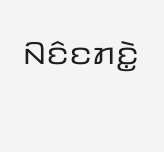ꤡꤢꤨꤢꤊꤢꤧ꤭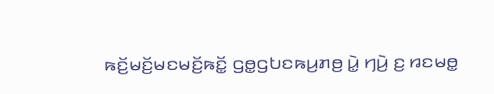ꤒꤢꤩ꤬ꤗꤢꤩ꤬ꤗꤢꤗꤢꤩ꤬ꤒꤢꤩ꤭ ꤞꤥ꤭ꤞꤝꤢꤒꤣ꤬ꤊꤥ꤬ ꤣꤧ꤭ ꤚꤣꤧ꤬ ꤢ꤬ ꤙꤢꤗꤥ꤭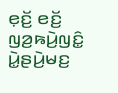ꤕ꤫ꤢꤩ꤬ ꤕꤢꤩ꤬ ꤜꤤ꤬ꤒꤣꤧ꤬ꤜꤢꤨ꤭ ꤣꤧ꤭ꤔꤣꤧ꤬ꤗꤢ꤬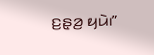ꤢ꤬ꤔ꤫ꤤ꤬ ꤟꤣꤧ꤯”